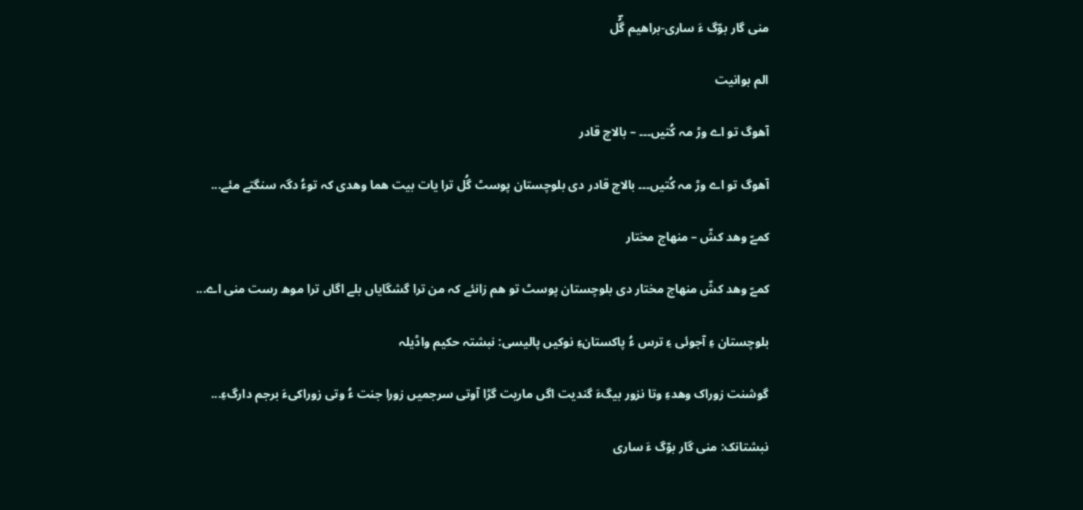منی گار بوّگ ءَ ساری-براھیم گُؔل

الم بوانیت

آھوگ تو اے وڑ مہ کُتیں۔۔۔ – بالاچ قادر

آھوگ تو اے وڑ مہ کُتیں۔۔۔ بالاچ قادر دی بلوچستان پوسٹ گُل ترا یات بیت ھما وھدی کہ توءُ دگہ سنگتے مئے...

کمےّ وھد کشّ – منھاج مختار

کمےّ وھد کشّ منھاج مختار دی بلوچستان پوسٹ تو ھم زانئے کہ من ترا گشگایاں بلے اگاں ترا موھ رست منی اے...

بلوچستان ءِ آجوئی ءِ ترس ءُ پاکستانءِ نوکیں پالیسی: نبشتہ حکیم واڈیلہ

گوشنت زوراک وھدءِ وتا نزور بیگءَ گندیت اگں ماریت گڑا آوتی سرجمیں زورا جنت ءُ وتی زوراکیءَ برجم دارگءِ...

نبشتانک: منی گار بوّگ ءَ ساری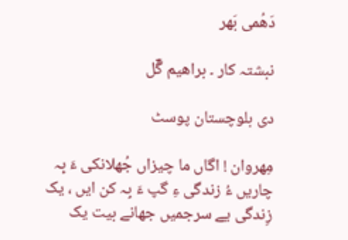دَھُمی بَھر

نبشتہ کار ۔ براھیم گُؔل

دی بلوچستان پوسٹ

مِھروان ! اگاں ما چیزاں جُھلانکی ءَ بِہ چاریں ءُ زندگی ءِ گپ ءَ بِہ کن ایں ، یک زِندگی یے سرجمیں جھانے بیت یک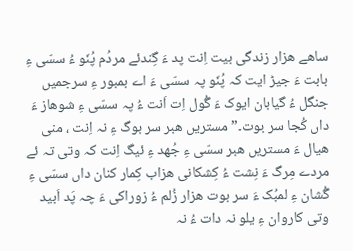ساھے ھزار زندگی بیت اِنت پد ءَ گِندئے مردُم پُنّو ءُ سسّی ءِ بابت ءَ جیڑ ایت کہ پُنّو پہ سسّی ءَ اے بمبور ءِ سرجمیں جنگل ءُ گیابان ایوک ءَ گُول اِت اَنت ءُ پہ سسّی ءِ شوھاز ءَ داں کُجا سر بوت۔” مستریں ھبر سر بوگ ءِ نہ اِنت ، منی ھیال ءَ مستریں ھبر سسّی ءِ جُھد ءِ ئیگ اِنت کہ وتی تہ ئے مردے مِرگ ءَ نِشت ءُ کِشکانی ھزاب کِمار کنان داں سسّی ءِ گُشان ءِ لمبُک ءَ سر بوت ھزار زُلم ءُ زوراکی ءَ چہ پَد اَبید وتی کاروان ءِ یلو نہ دات ءُ نہ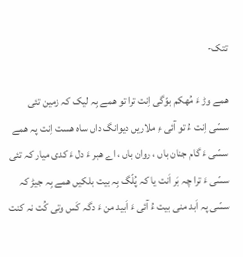تتک-

ھمے وڑ ءَ مُھکم بوّگی اِنت ترا تو ھمے بِہ لیک کہ زمین تئی سسّی اِنت ءُ تو آئی ءِ ملاریں دیوانگ داں ساہ ھست اِنت پہ ھمے سسّی ءَ گام جنان باں ، روان باں ، اے ھبر ءَ دل ءَ کدی میار کہ تئی سسّی ءَ ترا چہ بَر اَنت یا کہ پُلّگ بِہ بیت بلکیں ھمے بِہ جیڑ کہ سسّی پہ اَبد منی بیت ءُ آئی ءَ اَبید من ءَ دگہ کَس وتی کُت نہ کنت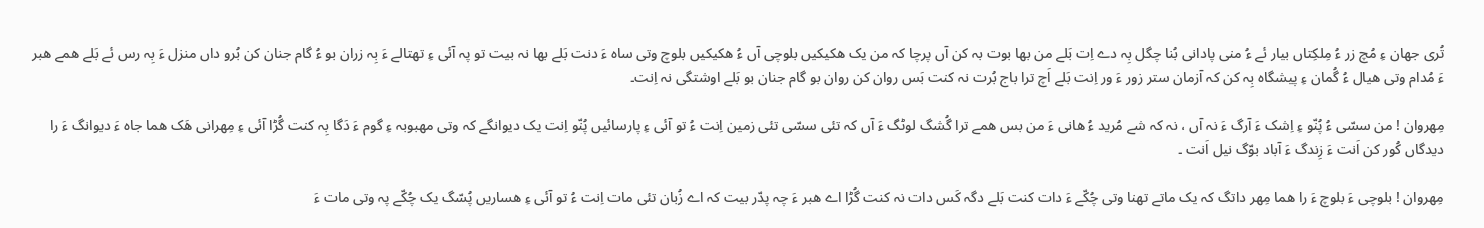تُری جھان ءِ مُچ زر ءُ مِلکِتاں بیار ئے ءُ منی پادانی بُنا چگل بِہ دے اِت بَلے من بھا بوت بہ کن آں پرچا کہ من یک ھکیکیں بلوچی آں ءُ ھکیکیں بلوچ وتی ساہ ءَ دنت بَلے بھا نہ بیت تو پہ آئی ءِ تھتالے ءَ بِہ زران بو ءُ گام جنان کن بُرو داں منزل ءَ بِہ رس ئے بَلے ھمے ھبر ءَ مُدام وتی ھیال ءُ گُمان ءِ پیشگاہ بِہ کن کہ آزمان ستر زور ءَ ور اِنت بَلے اَچ ترا باج بُرت نہ کنت بَس روان کن روان بو گام جنان بو بَلے اوشتگی نہ اِنت۔

مِھروان ! من سسّی ءُ پُنّو ءِ اِشک ءَ آرگ ءَ نہ آں ، نہ کہ شے مُرید ءُ ھانی ءَ من بس ھمے ترا گُشگ لوٹگ ءَ آں کہ تئی سسّی تئی زمین اِنت ءُ تو آئی ءِ پارسائیں پُنّو اِنت یک دیوانگے کہ وتی مھبوبہ ءِ گوم ءَ دَگا بِہ کنت گُڑا آئی ءِ مِھرانی ھَک ھما جاہ ءَ دیوانگ ءَ را دیدگاں کُور کن اَنت ءَ زِندگ ءَ آباد بوّگ نیل اَنت ۔

مِھروان ! بلوچی ءَ بلوچ ءَ را ھما مِھر داتگ کہ یک ماتے تھنا وتی چُکّے ءَ دات کنت بَلے دگہ کَس دات نہ کنت گُڑا اے ھبر ءَ چہ پدّر بیت کہ اے زُبان تئی مات اِنت ءُ تو آئی ءِ ھساریں پُسّگ یک چُکّے پہ وتی مات ءَ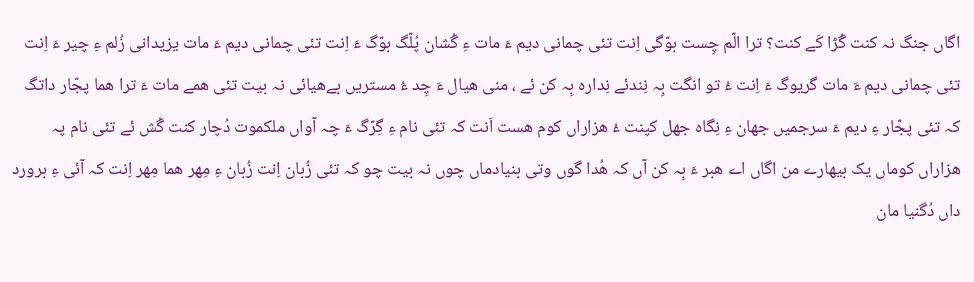اگاں جنگ نہ کنت گُڑا کَے کنت؟ ترا الّم چِست بوّگی اِنت تئی چمانی دیم ءَ مات ءِ گُشان پُلّگ بوّگ ءَ اِنت تئی چمانی دیم ءَ مات یزیدانی زُلم ءِ چیر ءَ اِنت تئی چمانی دیم ءَ مات گریوگ ءَ اِنت ءُ تو انگت بِہ نِندئے نِدارہ بِہ کن ئے ، منی ھیال ءَ چِد ءُ مستریں بےھیائی نہ بیت تئی ھمے مات ءَ ترا ھما پجّار داتگ کہ تئی پجّار ءِ دیم ءَ سرجمیں جھان ءِ نِگاہ جھل کپنت ءُ ھزاراں کوم ھست اَنت کہ تئی نام ءِ گِرّگ ءَ چہ آواں ملکموت دُچار کنت گُش ئے تئی نام پہ ھزاراں کوماں یک بیھارے من اگاں اے ھبر ءَ بِہ کن آں کہ ھُدا گوں وتی بنیادماں چوں نہ بیت چو کہ تئی زُبان اِنت زُبان ءِ مِھر ھما مِھر اِنت کہ آئی ءِ برورد داں دُگنیا مان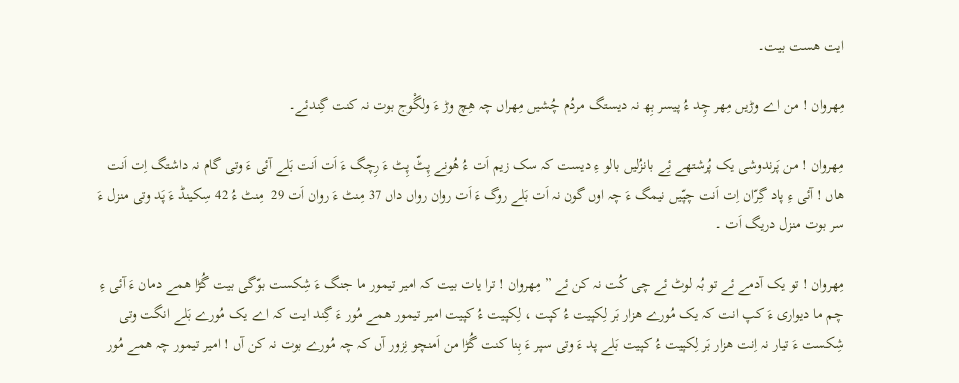ایت ھست بیت۔

مِھروان ! من اے وڑیں مِھر چِد ءُ پیسر بِھ نہ دیستگ مردُم چُشیں مِھراں چہ ھِچ وڑ ءَ ولگْوج بوت نہ کنت گِندئے۔

مِھروان ! من پَرندوشی یک پُرشتھے ئِے بانزُلیں بالو ءِ دیست کہ سک زیم اَت ءُ ھُونے پِٹّ پِٹ ءَ رِچگ ءَ اَت اَنت بَلے آئی ءَ وتی گام نہ داشتگ اِت اَنت ھاں ! آئی ءِ پاد گِرّان اِت اَنت چپّیں نیمگ ءَ چہ اوں گون نہ اَت بَلے روگ ءَ اَت روان رواں داں 37 مِنٹ ءَ روان اَت 29  مِنٹ ءُ 42 سِکینڈ ءَ پَد وتی منزل ءَ سر بوت منزل دریگ اَت ۔

مِھروان ! تو یک آدمے ئے تو بُہ لوٹ ئے چی کُت نہ کن ئے ” مِھروان ! ترا یات بیت کہ امیر تیمور ما جنگ ءَ شِکست بوّگی بیت گُڑا ھمے دمان ءَ آئی ءِ چم ما دیواری ءَ کپ انت کہ یک مُورے ھزار بَر لِکپیت ءُ کپت ، لِکپیت ءُ کپیت امیر تیمور ھمے مُور ءَ گِند ایت کہ اے یک مُورے بَلے انگت وتی شِکست ءَ تیار نہ اِنت ھزار بَر لِکپیت ءُ کپیت بَلے پد ءَ وتی سپر ءَ بِنا کنت گُڑا من اَمنچو نِزور آں کہ چہ مُورے بوت نہ کن آں ! امیر تیمور چہ ھمے مُور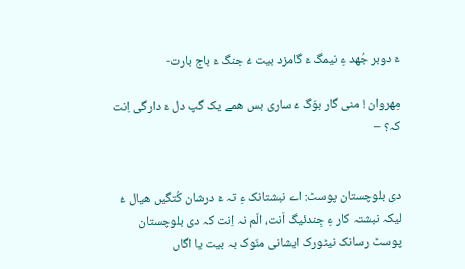ءَ دوبر جُھد ءِ نیمگ ءَ گامزد بیت ءُ جنگ ءَ باج بارت-

مِھروان ! منی گار بوّگ ءَ ساری بس ھمے یک گپ دل ءَ دارگی اِنت کہ؟ –


دی بلوچستان پوسٹ: اے نبشتانک ءِ تہ ءَ درشان کُتگیں ھیال ءُ لیکہ نبشتہ کار ءِ جِندئیگ اَنت، الّم نہ اِنت کہ دی بلوچستان پوسٹ رسانک نیٹورک ایشانی منّوک بہ بیت یا اگاں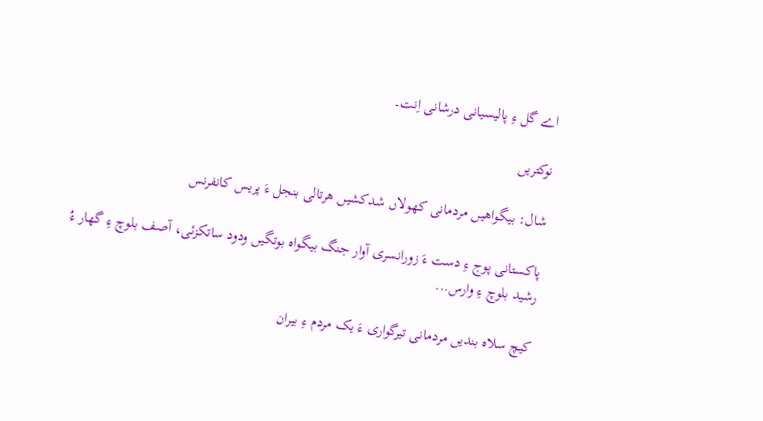اے گل ءِ پالیسیانی درشانی اِنت۔

نوکتریں

شال: بیگواھیں مردمانی کھولاں شدکشیں ھرتالی بنجل ءَ پریس کانفرنس

پاکستانی پوج ءِ دست ءَ زورانسری آوار جنگ بیگواہ بوتگیں ودود ساتکزئی، آصف بلوچ ءِ گھار ءُ رشید بلوچ ءِ وارس...

کیچ سلاہ بندیں مردمانی تیرگواری ءَ یک مردم ءِ بیران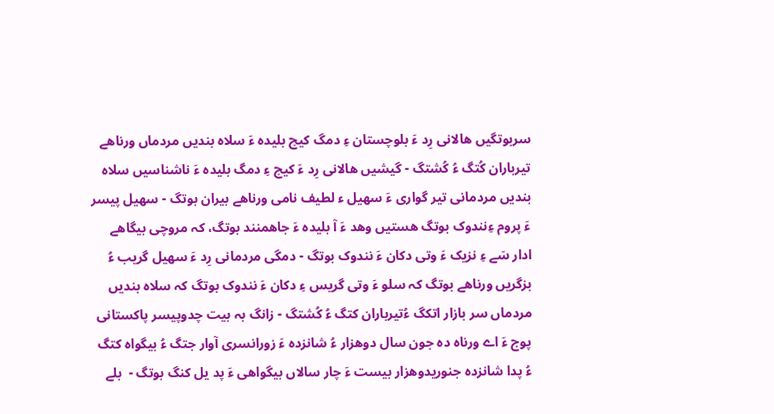سربوتگیں ھالانی رِد ءَ بلوچستان ءِ دمگ کیچ بلیدہ ءَ سلاہ بندیں مردماں ورناھے تیرباران کُتگ ءُ کُشتگ - گیشیں ھالانی رِد ءَ کیچ ءِ دمگ بلیدہ ءَ ناشناسیں سلاہ بندیں مردمانی تیر گواری ءَ سھیل ء لطیف نامی ورناھے بیران بوتگ - سھیل پیسر ءَ پروم ءِنندوک بوتگ ھستیں وھد ءَ آ بلیدہ ءَ جاھمنند بوتگ، کہ مروچی بیگاھے ادار سَے ءِ نزیک ءَ وتی دکان ءَ نندوک بوتگ - دمگی مردمانی رِد ءَ سھیل گریب ءُ بزگریں ورناھے بوتگ کہ سلو ءَ وتی گریس ءِ دکان ءَ نندوک بوتگ کہ سلاہ بندیں مردماں سر بازار اتکگ ءُتیرباران کتگ ءُ کُشتگ - زانگ بہ بیت چدوپیسر پاکستانی پوج ءَ اے ورناہ دہ جون سال دوھزار ءُ شانزدہ ءَ زورانسری آوار جتگ ءُ بیگواہ کتگ ءُ پدا شانزدہ جنوریدوھزار بیست ءَ چار سالاں بیگواھی ءَ پد یل کنگ بوتگ -  بلے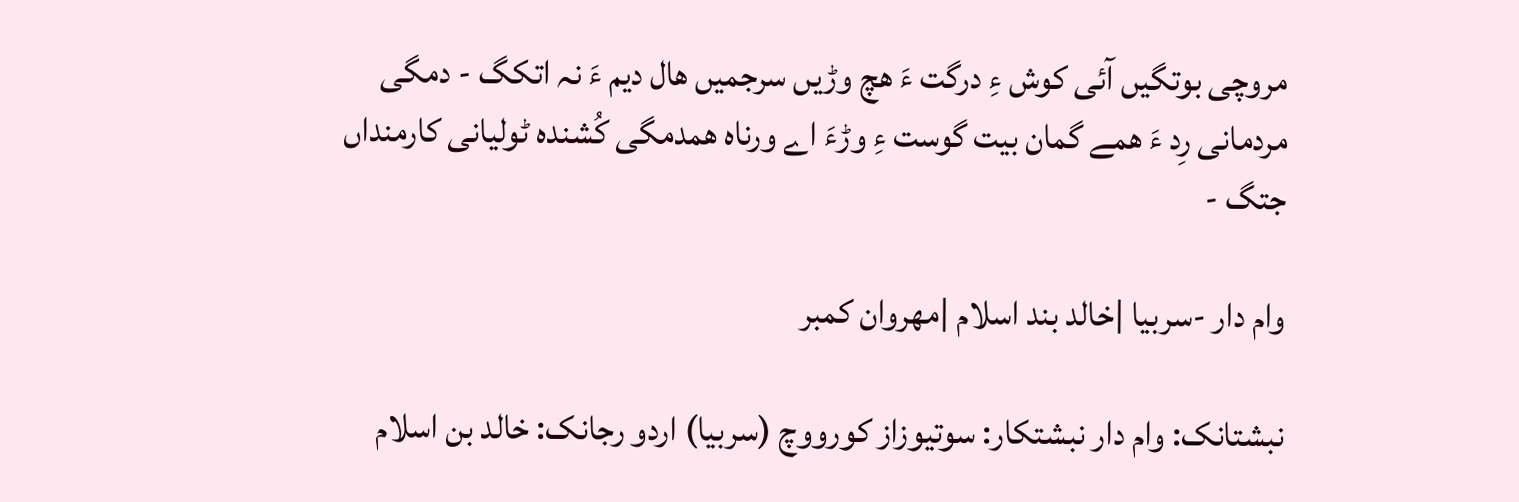مروچی بوتگیں آئی کوش ءِ درگت ءَ ھچ وڑیں سرجمیں ھال دیم ءَ نہ اتکگ - دمگی مردمانی رِد ءَ ھمے گمان بیت گوست ءِ وڑءَ اے ورناہ ھمدمگی کُشندہ ٹولیانی کارمنداں جتگ -

وام دار -سربیا |خالد بند اسلام |مھروان کمبر

نبشتانک: وام دار نبشتکار: سوتیوزاز کورووچ (سربیا) اردو رجانک: خالد بن اسلام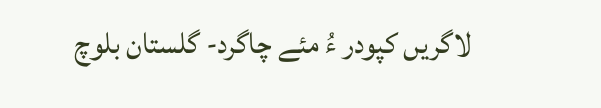لاگریں کپودر ءُ مئے چاگرد- گلستان بلوچ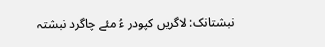نبشتانک: لاگریں کپودر ءُ مئے چاگرد نبشتہ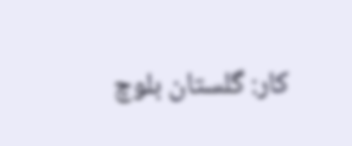کار: گلستان بلوچ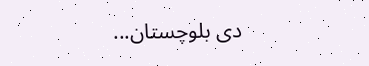دی بلوچستان...